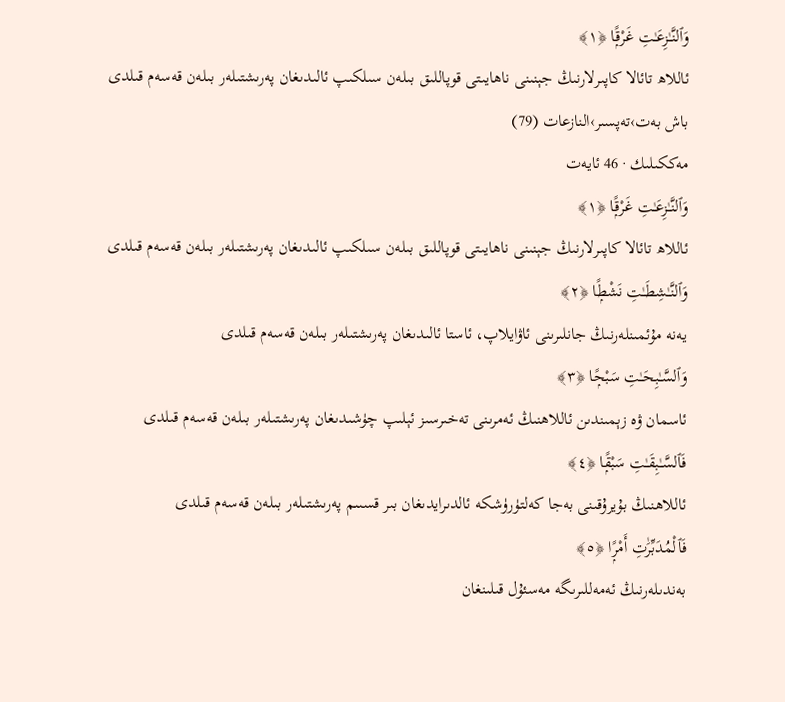وَٱلنَّـٰزِعَـٰتِ غَرْقًۭا ﴿١﴾
ئاللاھ تائالا كاپىرلارنىڭ جېنىنى ناھايىتى قوپاللىق بىلەن سىلكىپ ئالىدىغان پەرىشتىلەر بىلەن قەسەم قىلدى
باش بەت›تەپسىر›النازعات (79)
مەككىلىك · 46 ئايەت
وَٱلنَّـٰزِعَـٰتِ غَرْقًۭا ﴿١﴾
ئاللاھ تائالا كاپىرلارنىڭ جېنىنى ناھايىتى قوپاللىق بىلەن سىلكىپ ئالىدىغان پەرىشتىلەر بىلەن قەسەم قىلدى
وَٱلنَّـٰشِطَـٰتِ نَشْطًۭا ﴿٢﴾
يەنە مۇئمىنلەرنىڭ جانلىرىنى ئاۋايلاپ، ئاستا ئالىدىغان پەرىشتىلەر بىلەن قەسەم قىلدى
وَٱلسَّـٰبِحَـٰتِ سَبْحًۭا ﴿٣﴾
ئاسمان ۋە زېمىندىن ئاللاھنىڭ ئەمرىنى تەخىرسىز ئېلىپ چۈشىدىغان پەرىشتىلەر بىلەن قەسەم قىلدى
فَٱلسَّـٰبِقَـٰتِ سَبْقًۭا ﴿٤﴾
ئاللاھنىڭ بۇيرۇقىنى بەجا كەلتۈرۈشكە ئالدىرايدىغان بىر قسىىم پەرىشتىلەر بىلەن قەسەم قىلدى
فَٱلْمُدَبِّرَٰتِ أَمْرًۭا ﴿٥﴾
بەندىلەرنىڭ ئەمەللىرىگە مەسئۇل قىلىنغان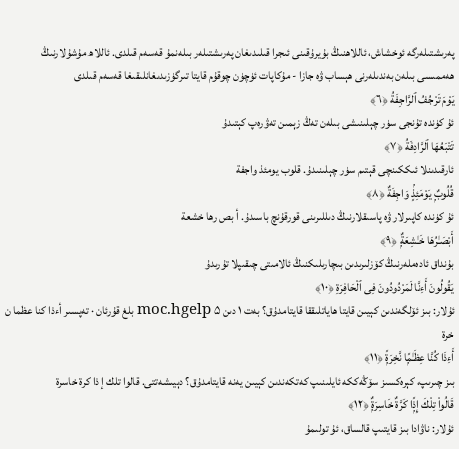پەرىشتىلەرگە ئوخشاش، ئاللاھنىڭ بۇيرۇقىنى ئىجرا قىلىدىغان پەرىشتىلەر بىلەنمۇ قەسەم قىلدى. ئاللاھ مۇشۇلارنىڭ ھەممىسى بىلەن بەندىلەرنى ھېساب ۋە جازا - مۇكاپات ئۈچۈن چوقۇم قايتا تىرگۈزىدىغانلىقىغا قەسەم قىلدى
يَوْمَ تَرْجُفُ ٱلرَّاجِفَةُ ﴿٦﴾
ئۇ كۈندە تۇنجى سۈر چېلىنىشى بىلەن تەڭ زېمىن تەۋرەپ كېتىدۇ
تَتْبَعُهَا ٱلرَّادِفَةُ ﴿٧﴾
ئارقىدىنلا ئىككىنچى قېتىم سۈر چېلىنىدۇ. قلوب يومئذ واجفة
قُلُوبٌۭ يَوْمَئِذٍۢ وَاجِفَةٌ ﴿٨﴾
ئۇ كۈندە كاپىرلار ۋە پاسىقلارنىڭ دىللىرىنى قورقۇنچ باسىدۇ. أ بص رها خشعة
أَبْصَـٰرُهَا خَـٰشِعَةٌۭ ﴿٩﴾
بۇنداق ئادەملەرنىڭ كۆزلىرىدىن بىچارىلىكنىڭ ئالامىتى چىقىپلا تۇرىدۇ
يَقُولُونَ أَءِنَّا لَمَرْدُودُونَ فِى ٱلْحَافِرَةِ ﴿١٠﴾
ئۇلار: بىز ئۆلگەندىن كېيىن قايتا ھاياتلىققا قايتامدۇق؟ بەت ۱ دىن ۵ moc.hgelp بلغ قۇرئان · تەپسىر أءذا كنا عظما ن خرة
أَءِذَا كُنَّا عِظَـٰمًۭا نَّخِرَةًۭ ﴿١١﴾
بىز چىرىپ، كېرەكسىز سۆڭەككە ئايلىنىپ كەتكەندىن كېيىن يەنە قايتامدۇق؟ دېيىشەتتى. قالوا تلك إ ذا كرة خاسرة
قَالُوا۟ تِلْكَ إِذًۭا كَرَّةٌ خَاسِرَةٌۭ ﴿١٢﴾
ئۇلار: ناۋادا بىز قايتىپ قالساق، ئۇ تولىمۇ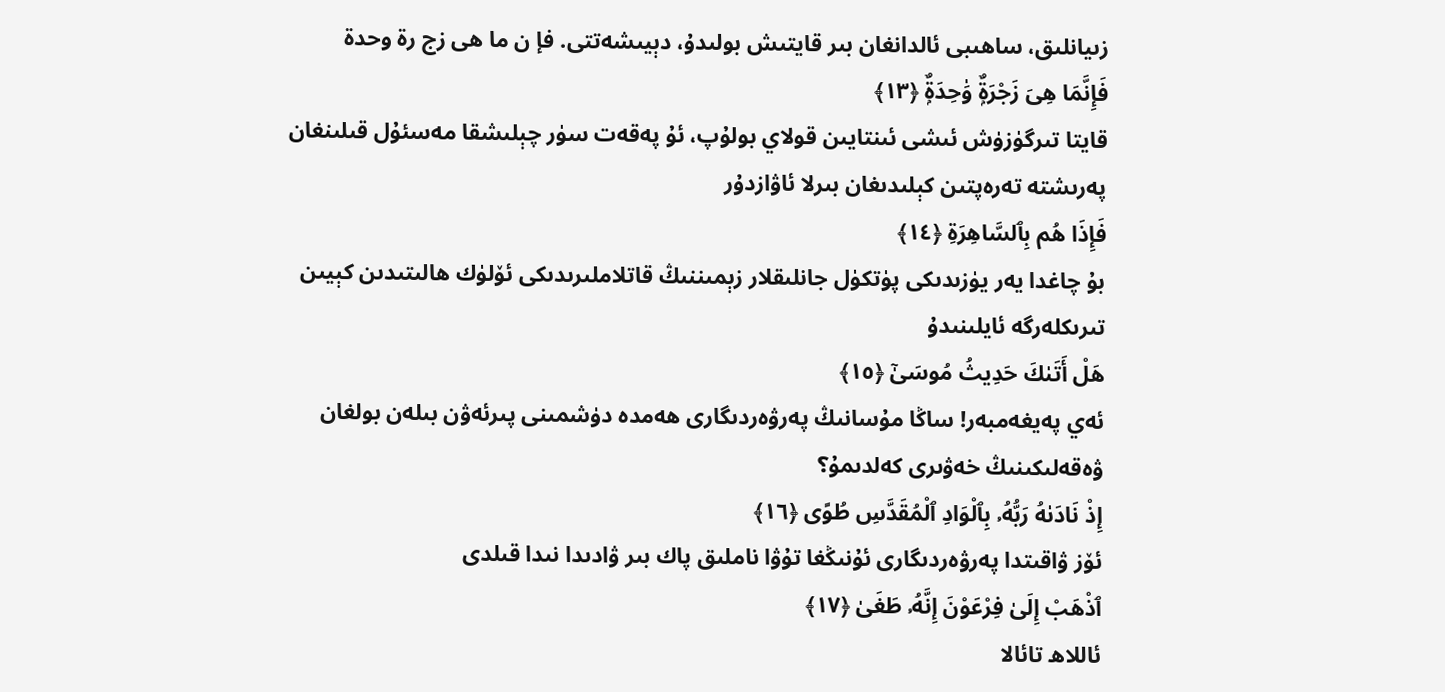زىيانلىق، ساھىبى ئالدانغان بىر قايتىش بولىدۇ، دېيىشەتتى. فإ ن ما هى زج رة وحدة
فَإِنَّمَا هِىَ زَجْرَةٌۭ وَٰحِدَةٌۭ ﴿١٣﴾
قايتا تىرگۈزۈش ئىشى ئىنتايىن قولاي بولۇپ، ئۇ پەقەت سۈر چېلىشقا مەسئۇل قىلىنغان پەرىشتە تەرەپتىن كېلىدىغان بىرلا ئاۋازدۇر
فَإِذَا هُم بِٱلسَّاهِرَةِ ﴿١٤﴾
بۇ چاغدا يەر يۈزىدىكى پۈتكۈل جانلىقلار زېمىننىڭ قاتلاملىرىدىكى ئۆلۈك ھالىتىدىن كېيىن تىرىكلەرگە ئايلىنىدۇ
هَلْ أَتَىٰكَ حَدِيثُ مُوسَىٰٓ ﴿١٥﴾
ئەي پەيغەمبەر! ساڭا مۇسانىڭ پەرۋەردىگارى ھەمدە دۈشمىنى پىرئەۋن بىلەن بولغان ۋەقەلىكىنىڭ خەۋىرى كەلدىمۇ؟
إِذْ نَادَىٰهُ رَبُّهُۥ بِٱلْوَادِ ٱلْمُقَدَّسِ طُوًى ﴿١٦﴾
ئۆز ۋاقىتدا پەرۋەردىگارى ئۇنىڭغا تۇۋا ناملىق پاك بىر ۋادىدا نىدا قىلدى
ٱذْهَبْ إِلَىٰ فِرْعَوْنَ إِنَّهُۥ طَغَىٰ ﴿١٧﴾
ئاللاھ تائالا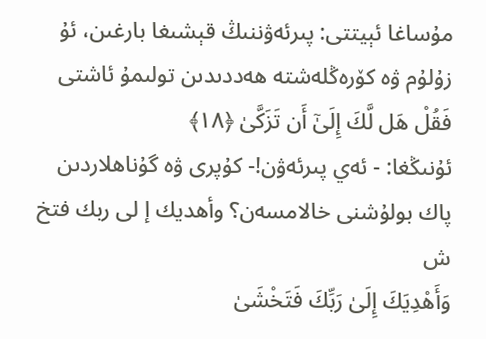مۇساغا ئېيتتى: پىرئەۋننىڭ قېشىغا بارغىن، ئۇ زۇلۇم ۋە كۆرەڭلەشتە ھەددىدىن تولىمۇ ئاشتى
فَقُلْ هَل لَّكَ إِلَىٰٓ أَن تَزَكَّىٰ ﴿١٨﴾
ئۇنىڭغا: - ئەي پىرئەۋن!- كۇپرى ۋە گۇناھلاردىن پاك بولۇشنى خالامسەن؟ وأهديك إ لى ربك فتخ ش
وَأَهْدِيَكَ إِلَىٰ رَبِّكَ فَتَخْشَىٰ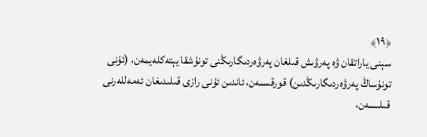﴿١٩﴾
سېنى ياراتقان ۋە پەرۋىش قىلغان پەرۋەردىگارىڭنى تونۇشقا يېتەكلەيمەن، (ئۇنى تونۇساڭ پەرۋەردىگارىڭدىن) قورقىسەن، ئاندىن ئۇنى رازى قىلىدىغان ئەمەللەرنى قىلىسەن،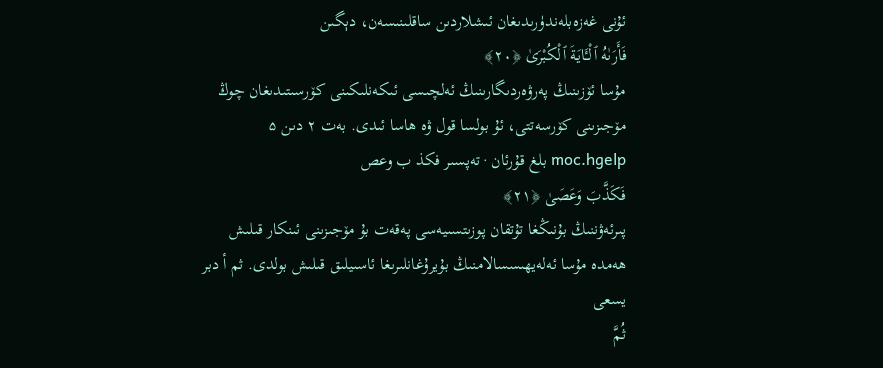ئۇنى غەزەبلەندۈرىدىغان ئىشلاردىن ساقلىنىسەن، دېگىن
فَأَرَىٰهُ ٱلْـَٔايَةَ ٱلْكُبْرَىٰ ﴿٢٠﴾
مۇسا ئۆزىنىڭ پەرۋەردىگارىنىڭ ئەلچىسى ئىكەنلىكىنى كۆرسىتىدىغان چوڭ مۆجىزىنى كۆرسەتتى، ئۇ بولسا قول ۋە ھاسا ئىدى. بەت ۲ دىن ۵ moc.hgelp بلغ قۇرئان · تەپسىر فكذ ب وعص
فَكَذَّبَ وَعَصَىٰ ﴿٢١﴾
پىرئەۋننىڭ بۇنىڭغا تۇتقان پوزىتسىيەسى پەقەت بۇ مۆجىزىنى ئىنكار قىلىش ھەمدە مۇسا ئەلەيھىسسالامنىڭ بۇيرۇغانلىرىغا ئاسىيلىق قىلىش بولدى. ثم أ دبر يسعى
ثُمَّ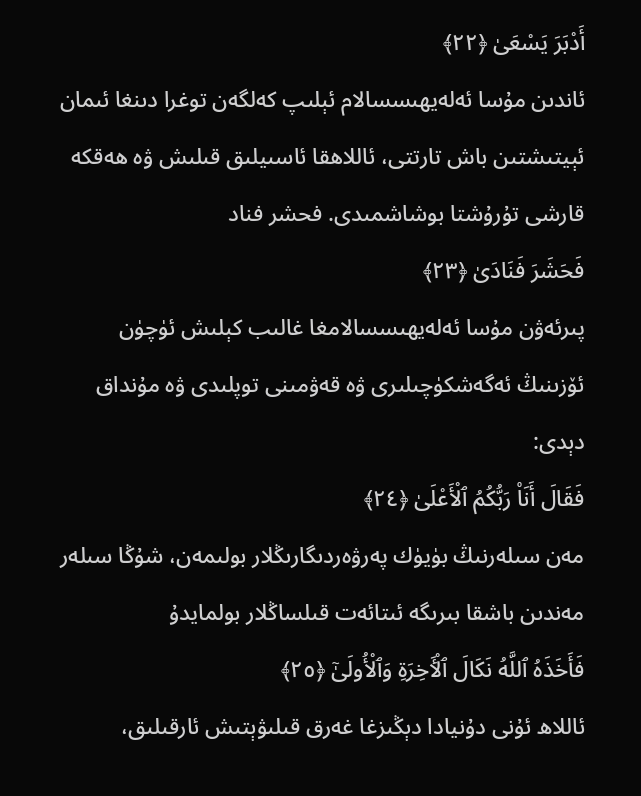أَدْبَرَ يَسْعَىٰ ﴿٢٢﴾
ئاندىن مۇسا ئەلەيھىسسالام ئېلىپ كەلگەن توغرا دىنغا ئىمان ئېيتىشتىن باش تارتتى، ئاللاھقا ئاسىيلىق قىلىش ۋە ھەقكە قارشى تۇرۇشتا بوشاشمىدى. فحشر فناد
فَحَشَرَ فَنَادَىٰ ﴿٢٣﴾
پىرئەۋن مۇسا ئەلەيھىسسالامغا غالىب كېلىش ئۈچۈن ئۆزىنىڭ ئەگەشكۈچىلىرى ۋە قەۋمىنى توپلىدى ۋە مۇنداق دېدى:
فَقَالَ أَنَا۠ رَبُّكُمُ ٱلْأَعْلَىٰ ﴿٢٤﴾
مەن سىلەرنىڭ بۈيۈك پەرۋەردىگارىڭلار بولىمەن، شۇڭا سىلەر مەندىن باشقا بىرىگە ئىتائەت قىلساڭلار بولمايدۇ
فَأَخَذَهُ ٱللَّهُ نَكَالَ ٱلْـَٔاخِرَةِ وَٱلْأُولَىٰٓ ﴿٢٥﴾
ئاللاھ ئۇنى دۇنيادا دېڭىزغا غەرق قىلىۋېتىش ئارقىلىق،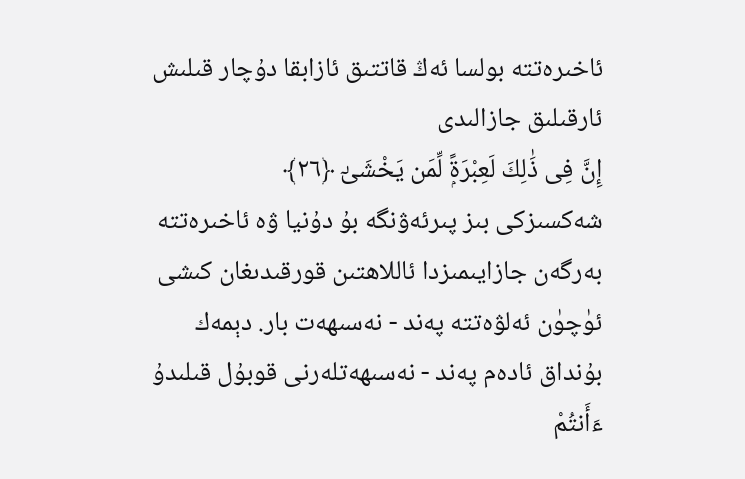ئاخىرەتتە بولسا ئەڭ قاتتىق ئازابقا دۇچار قىلىش ئارقىلىق جازالىدى
إِنَّ فِى ذَٰلِكَ لَعِبْرَةًۭ لِّمَن يَخْشَىٰٓ ﴿٢٦﴾
شەكسىزكى بىز پىرئەۋنگە بۇ دۇنيا ۋە ئاخىرەتتە بەرگەن جازايىمىزدا ئاللاھتىن قورقىدىغان كىشى ئۈچۈن ئەلۋەتتە پەند - نەسىھەت بار. دېمەك بۇنداق ئادەم پەند - نەسىھەتلەرنى قوبۇل قىلىدۇ
ءَأَنتُمْ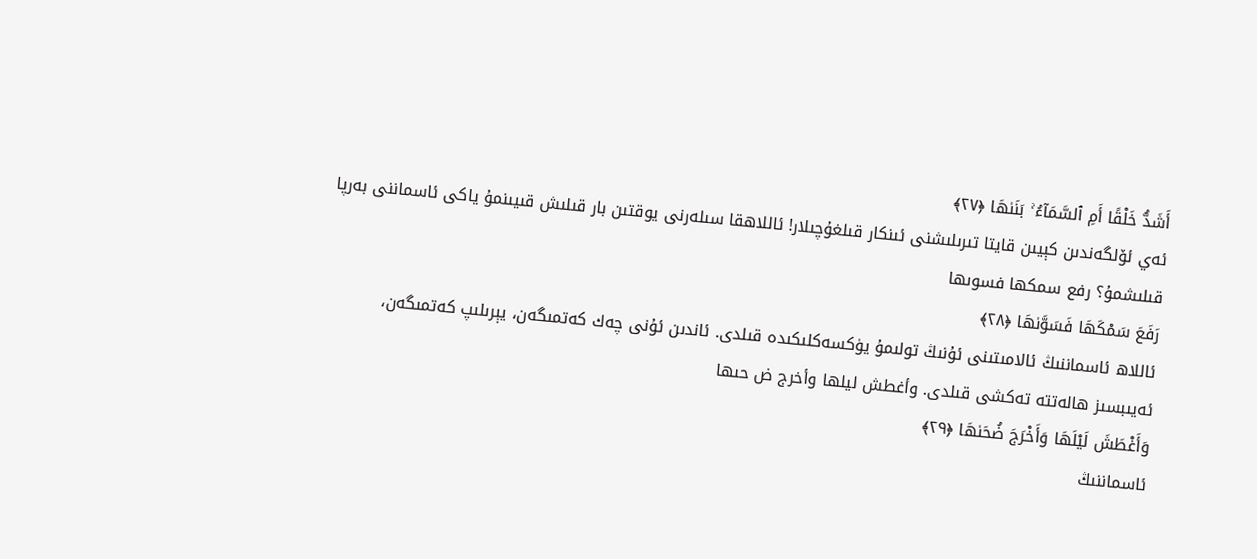أَشَدُّ خَلْقًا أَمِ ٱلسَّمَآءُ ۚ بَنَىٰهَا ﴿٢٧﴾
ئەي ئۆلگەندىن كېيىن قايتا تىرىلىشنى ئىنكار قىلغۇچىلار! ئاللاھقا سىلەرنى يوقتىن بار قىلىش قىيىنمۇ ياكى ئاسماننى بەرپا قىلىشمۇ؟ رفع سمكها فسوىها
رَفَعَ سَمْكَهَا فَسَوَّىٰهَا ﴿٢٨﴾
ئاللاھ ئاسماننىڭ ئالامىتىنى ئۇنىڭ تولىمۇ يۈكسەكلىكىدە قىلدى. ئاندىن ئۇنى چەك كەتمىگەن، يېرىلىپ كەتمىگەن، ئەيىبسىز ھالەتتە تەكشى قىلدى. وأغطش ليلها وأخرج ض حىها
وَأَغْطَشَ لَيْلَهَا وَأَخْرَجَ ضُحَىٰهَا ﴿٢٩﴾
ئاسماننىڭ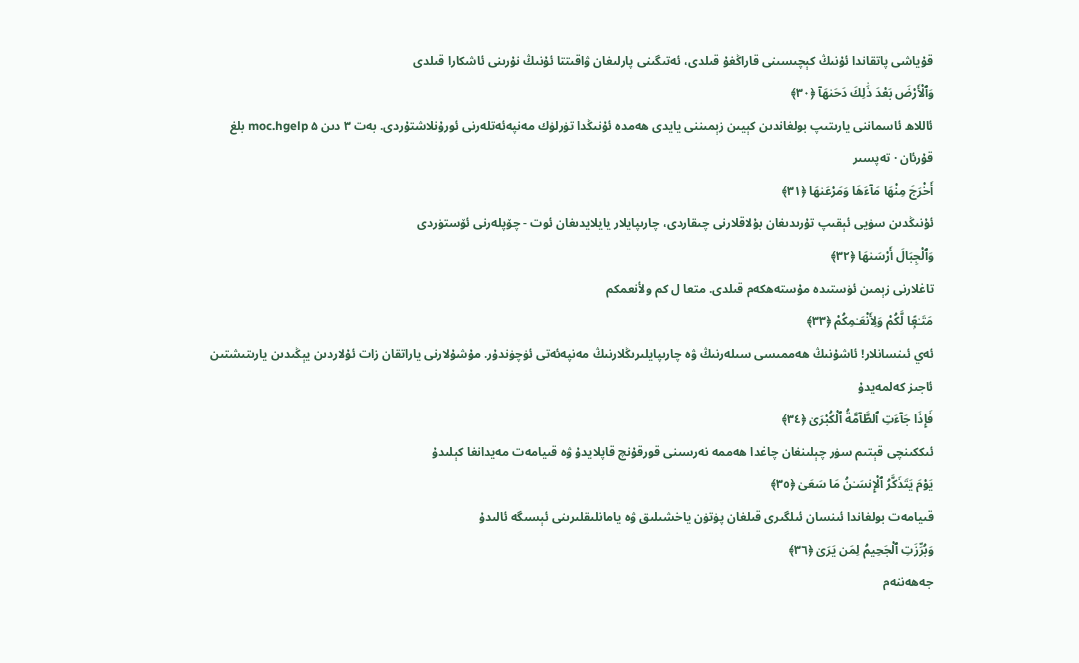قۇياشى پاتقاندا ئۇنىڭ كېچىسىنى قاراڭغۇ قىلدى، ئەتىگىنى پارلىغان ۋاقىتتا ئۇنىڭ نۇرىنى ئاشكارا قىلدى
وَٱلْأَرْضَ بَعْدَ ذَٰلِكَ دَحَىٰهَآ ﴿٣٠﴾
ئاللاھ ئاسماننى يارىتىپ بولغاندىن كېيىن زېمىننى يايدى ھەمدە ئۇنىڭدا تۈرلۈك مەنپەئەتلەرنى ئورۇنلاشتۇردى. بەت ۳ دىن ۵ moc.hgelp بلغ قۇرئان · تەپسىر
أَخْرَجَ مِنْهَا مَآءَهَا وَمَرْعَىٰهَا ﴿٣١﴾
ئۇنىڭدىن سۈيى ئېقىپ تۇرىدىغان بۇلاقلارنى چىقاردى، چارىپايلار يايلايدىغان ئوت - چۆپلەرنى ئۆستۈردى
وَٱلْجِبَالَ أَرْسَىٰهَا ﴿٣٢﴾
تاغلارنى زېمىن ئۈستىدە مۇستەھكەم قىلدى. متعا ل كم ولأنعمكم
مَتَـٰعًۭا لَّكُمْ وَلِأَنْعَـٰمِكُمْ ﴿٣٣﴾
ئەي ئىنسانلار! ئاشۇنىڭ ھەممىسى سىلەرنىڭ ۋە چارىپايلىرىڭلارنىڭ مەنپەئەتى ئۈچۈندۇر. مۇشۇلارنى ياراتقان زات ئۇلاردىن يېڭىدىن يارىتىشتىن ئاجىز كەلمەيدۇ
فَإِذَا جَآءَتِ ٱلطَّآمَّةُ ٱلْكُبْرَىٰ ﴿٣٤﴾
ئىككىنچى قېتىم سۈر چېلىنغان چاغدا ھەممە نەرسىنى قورقۇنچ قاپلايدۇ ۋە قىيامەت مەيدانغا كېلىدۇ
يَوْمَ يَتَذَكَّرُ ٱلْإِنسَـٰنُ مَا سَعَىٰ ﴿٣٥﴾
قىيامەت بولغاندا ئىنسان ئىلگىرى قىلغان پۈتۈن ياخشىلىق ۋە يامانلىقلىرىنى ئېسىگە ئالىدۇ
وَبُرِّزَتِ ٱلْجَحِيمُ لِمَن يَرَىٰ ﴿٣٦﴾
جەھەننەم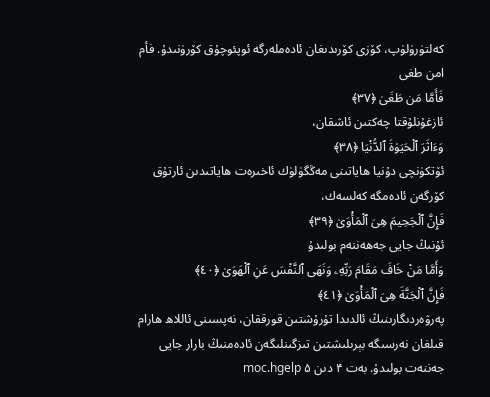كەلتۈرۈلۈپ، كۆزى كۆرىدىغان ئادەملەرگە ئوپئوچۇق كۆرۈنىدۇ. فأم امن طغى
فَأَمَّا مَن طَغَىٰ ﴿٣٧﴾
ئازغۇنلۇقتا چەكتىن ئاشقان،
وَءَاثَرَ ٱلْحَيَوٰةَ ٱلدُّنْيَا ﴿٣٨﴾
ئۆتكۈنچى دۇنيا ھاياتىنى مەڭگۈلۈك ئاخىرەت ھاياتىدىن ئارتۇق كۆرگەن ئادەمگە كەلسەك،
فَإِنَّ ٱلْجَحِيمَ هِىَ ٱلْمَأْوَىٰ ﴿٣٩﴾
ئۇنىڭ جايى جەھەننەم بولىدۇ
وَأَمَّا مَنْ خَافَ مَقَامَ رَبِّهِۦ وَنَهَى ٱلنَّفْسَ عَنِ ٱلْهَوَىٰ ﴿٤٠﴾
فَإِنَّ ٱلْجَنَّةَ هِىَ ٱلْمَأْوَىٰ ﴿٤١﴾
پەرۋەردىگارىنىڭ ئالدىدا تۇرۇشتىن قورققان، نەپسىنى ئاللاھ ھارام قىلغان نەرسىگە بېرىلىشتىن تىزگىنلىگەن ئادەمنىڭ بارار جايى جەننەت بولىدۇ. بەت ۴ دىن ۵ moc.hgelp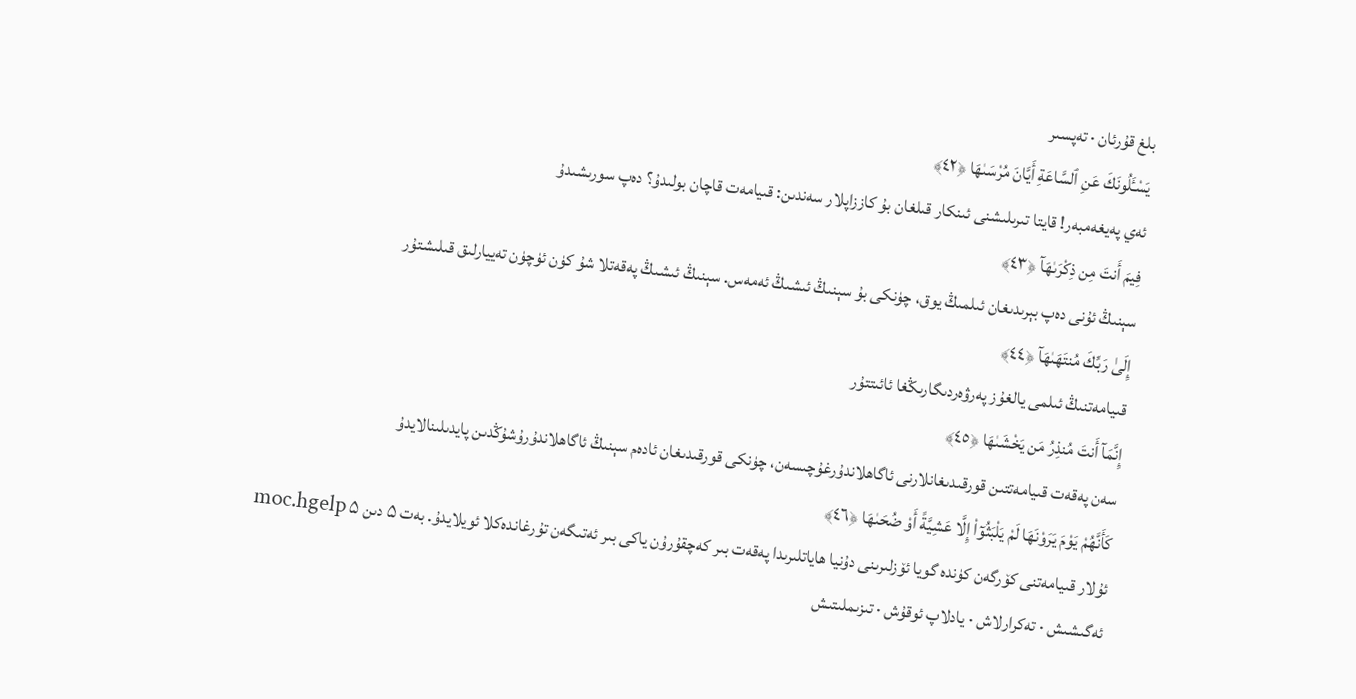بلغ قۇرئان · تەپسىر
يَسْـَٔلُونَكَ عَنِ ٱلسَّاعَةِ أَيَّانَ مُرْسَىٰهَا ﴿٤٢﴾
ئەي پەيغەمبەر! قايتا تىرىلىشنى ئىنكار قىلغان بۇ كاززاپلار سەندىن: قىيامەت قاچان بولىدۇ؟ دەپ سورىشىدۇ
فِيمَ أَنتَ مِن ذِكْرَىٰهَآ ﴿٤٣﴾
سېنىڭ ئۇنى دەپ بېرىدىغان ئىلمىڭ يوق، چۈنكى بۇ سېنىڭ ئىشىڭ ئەمەس. سېنىڭ ئىشىڭ پەقەتلا شۇ كۈن ئۈچۈن تەييارلىق قىلىشتۇر
إِلَىٰ رَبِّكَ مُنتَهَىٰهَآ ﴿٤٤﴾
قىيامەتنىڭ ئىلمى يالغۇز پەرۋەردىگارىڭغا ئائىتتۇر
إِنَّمَآ أَنتَ مُنذِرُ مَن يَخْشَىٰهَا ﴿٤٥﴾
سەن پەقەت قىيامەتتىن قورقىدىغانلارنى ئاگاھلاندۇرغۇچىسەن، چۈنكى قورقىدىغان ئادەم سېنىڭ ئاگاھلاندۇرۇشۇڭدىن پايدىلىنالايدۇ
كَأَنَّهُمْ يَوْمَ يَرَوْنَهَا لَمْ يَلْبَثُوٓا۟ إِلَّا عَشِيَّةً أَوْ ضُحَىٰهَا ﴿٤٦﴾
ئۇلار قىيامەتنى كۆرگەن كۈندە گويا ئۆزلىرىنى دۇنيا ھاياتلىرىدا پەقەت بىر كەچقۇرۇن ياكى بىر ئەتىگەن تۇرغاندەكلا ئويلايدۇ. بەت ۵ دىن ۵ moc.hgelp
ئەگىشىش · تەكرارلاش · يادلاپ ئوقۇش · تىزىملىتىش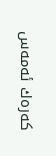كەرەك ئەمەس